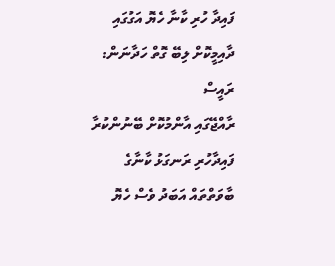ފައިދާ ހުރި ކާނާ ހެޔޮ އަގުގައި ދާއިމީކޮށް ލިބޭ ގޮތް ހަދާނަން: ރައީސް
ރާއްޖޭގައި އާންމުކޮށް ބޭނުންކުރާ ފައިދާހުރި ރަނގަޅު ކާނާގެ ބާވަތްތައް އަބަދު ވެސް ހެޔޮ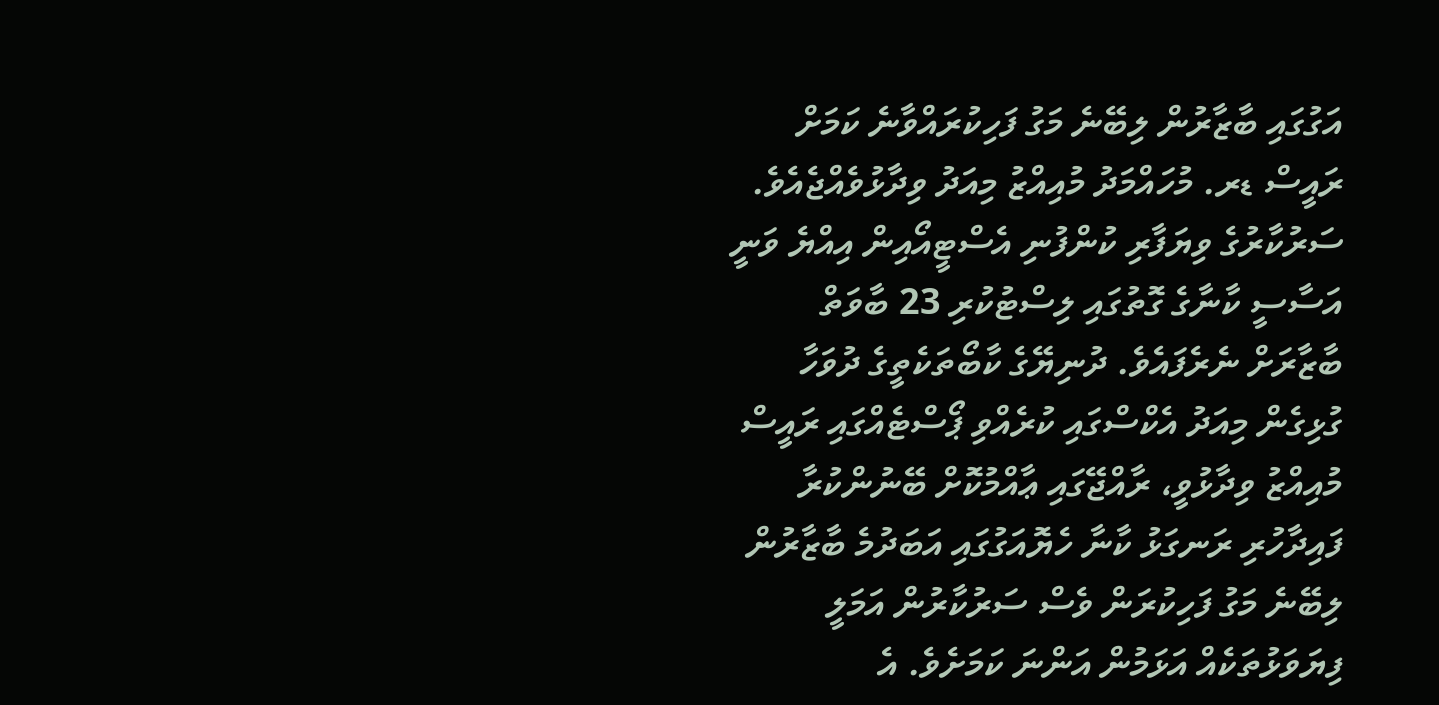އަގުގައި ބާޒާރުން ލިބޭނެ މަގު ފަހިކުރައްވާނެ ކަމަށް ރައީސް ޑރ. މުހައްމަދު މުއިއްޒު މިއަދު ވިދާޅުވެއްޖެއެވެ. ސަރުކާރުގެ ވިޔަފާރި ކުންފުނި އެސްޓީއޯއިން އިއްޔެ ވަނީ އަސާސީ ކާނާގެ ގޮތުގައި ލިސްޓުކުރި 23 ބާވަތް ބާޒާރަށް ނެރެފައެވެ. ދުނިޔޭގެ ކާބޯތަކެތީގެ ދުވަހާ ގުޅިގެން މިއަދު އެކްސްގައި ކުރެއްވި ޕޯސްޓެއްގައި ރައީސް މުއިއްޒު ވިދާޅުވީ، ރާއްޖޭގައި ޢާއްމުކޮށް ބޭނުންކުރާ ފައިދާހުރި ރަނގަޅު ކާނާ ހެޔޮއަގުގައި އަބަދުމެ ބާޒާރުން ލިބޭނެ މަގު ފަހިކުރަން ވެސް ސަރުކާރުން އަމަލީ ފިޔަވަޅުތަކެއް އަޅަމުން އަންނަ ކަމަށެވެ. އެ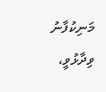މަނިކުފާނު ވިދާޅުވީ،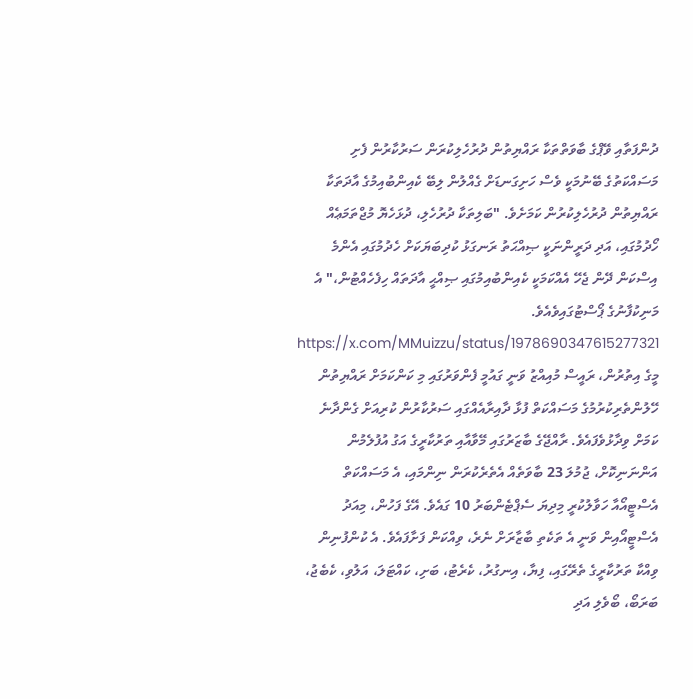ދުންފަތާއި ވޭޕްގެ ބާވަތްތަކާ ރައްޔިތުން ދުރުހެލިކުރަން ސަރުކާރުން ފެށި މަސައްކަތުގެ ބޭނުމަކީ ވެސް ހަށިގަނޑަށް ގެއްލުން ލިބޭ ކެއިންބުއިމުގެ އާދަތަކާ ރައްޔިތުން ދުރުހެލިކުރުން ކަމަށެވެ. "ބަލިތަކާ ދުރުހެލި، ދުޅަހެޔޮ މުޖްތަމަޢެއް ހޯދުމުގައި، އަދި ދަރީންނަކީ ޞިއްޙަތު ރަނގަޅު ކުދިބަޔަކަށް ހެދުމުގައި އެންމެ އިސްކަން ދޭން ޖެހޭ އެއްކަމަކީ ކެއިންބުއިމުގައި ޞިއްޙީ އާދަތައް ހިފެހެއްޓުން،" އެ މަނިކުފާނުގެ ޕޯސްޓުގައިވެއެވެ. https://x.com/MMuizzu/status/1978690347615277321 މީގެ އިތުރުން، ރައީސް މުއިއްޒު ވަނީ ގައުމީ ފެންވަރުގައި މި ކަންކަމަށް ރައްޔިތުން ހޭލުންތެރިކުރުމުގެ މަސައްކަތް ފުޅާ ދާއިރާއެއްގައި ސަރުކާރުން ކުރިއަށް ގެންދާނެ ކަމަށް ވިދާޅުވެފައެވެ. ރާއްޖޭގެ ބާޒަރުގައި މޭވާއާއި ތަރުކާރީގެ އަގު އުފުލެމުން އަންނަނިކޮށް، ޖުމުލަ 23 ބާވަތެއް އެތެރެކުރަން ނިންމައި، އެ މަސައްކަތް އެސްޓީއޯއާ ހަވާލުކުރީ މިދިޔަ ސެޕްޓެންބަރު 10 ގައެވެ. އޭގެ ފަހުން، މިއަދު އެސްޓީއޯއިން ވަނީ އެ ތަކެތި ބާޒާރަށް ނެރެ، ވިއްކަން ފަށާފައެވެ. އެ ކުންފުނިން ވިއްކާ ތަރުކާރީގެ ތެރޭގައި، ފިޔާ، އިނގުރު، ކެރެޓު، ބަށި، ކައްޓަލަ، އަލުވި، ކެބެޖު، ބަރަބޯ، ބޯވެލި އަދި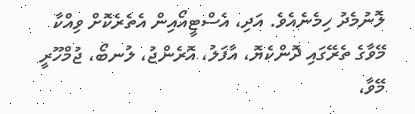ލޮނުމެދު ހިމެނެއެވެ. އަދި، އެސްޓީއޯއިން އެތެރެކޮށް ވިއްކާ މޭވާގެ ތެރޭގައި ދޮންކެޔޮ، އާފަލު، އޮރެންޖު، ލުނބޯ، ޖުމްހޫރީ މޭވާ،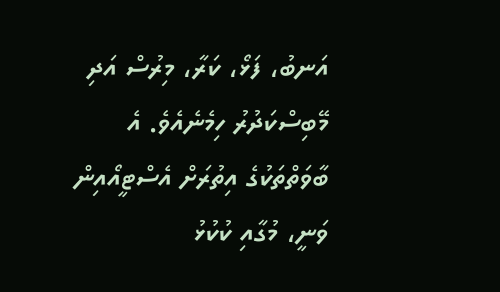އަނބު، ފަޅޯ، ކަރާ، މިރުސް އަދި މޭބިސްކަދުރު ހިމެނެއެވެ. އެ ބާވަތްތަކުގެ އިތުރަށް އެސްޓީއޯއިން ވަނީ، މުގާއި ކުކުޅު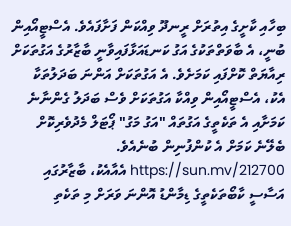ބިހާއި ކާށީގެ އިތުރަށް ރީނދޫ ވިއްކަން ފަށާފައެވެ. އެސްޓީއޯއިން ބުނީ، އެ ބާވަތްތަކުގެ އަގު ކަނޑައަޅާފައިވާނީ ބާޒާރުގެ އަގުތަކަށް ރިއާޔަތް ކޮށްފައި ކަމަށެވެ. އެ އަގުތަކަށް އަންނަ ބަދަލުތަކާ އެކު، އެސްޓީއޯއިން ވިއްކާ އަގުތަކަށް ވެސް ބަދަލު ގެންނާނެ ކަމަށާއި އެ ތަކެތީގެ އަގުތައް "އަގު މަގު" ޕޯޓަލް މެދުވެރިކޮށް ބެލޭނެ ކަމަށް އެ ކުންފުނިން ބުނެއެވެ. https://sun.mv/212700 އެއާއެކު، ބާޒާރުގައި އަސާސީ ކާބޯތަކެތީގެ ޑިމާންޑު އޮންނަ ވަރަށް މި ތަކެތި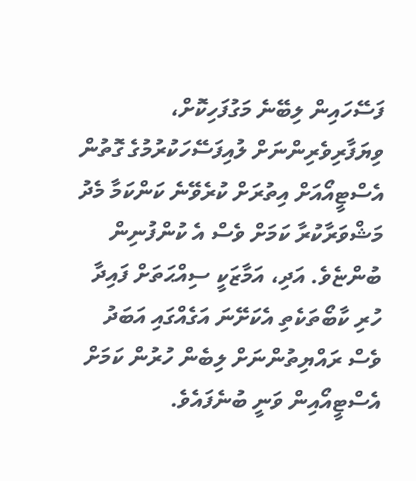ފަސޭހައިން ލިބޭނެ މަގުފަހިކޮށް، ވިޔަފާރިވެރިންނަށް ލުއިފަސޭހަކުރުމުގެ ގޮތުން އެސްޓީއޯއަށް އިތުރަށް ކުރެވޭނެ ކަންކަމާ މެދު މަޝްވަރާކުރާ ކަމަށް ވެސް އެ ކުންފުނިން ބުންޏެވެ. އަދި، އަމާޒަކީ ސިއްޙަތަށް ފައިދާ ހުރި ކާބޯތަކެތި އެކަށޭނަ އަގެއްގައި އަބަދު ވެސް ރައްޔިތުންނަށް ލިބެން ހުރުން ކަމަށް އެސްޓީއޯއިން ވަނީ ބުނެފައެވެ.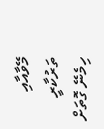މޭވާއާއި ތަރުކާރީ ހިމެނޭ ގޮތަށް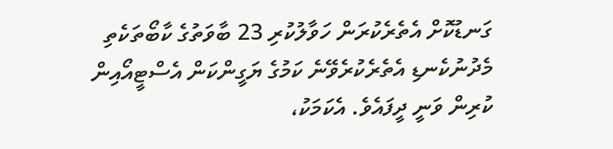ގަނޑުކޮށް އެތެރެކުރަން ހަވާލުކުރި 23 ބާވަތުގެ ކާބޯތަކެތި މެދުނުކެނޑި އެތެރެކުރެވޭނެ ކަމުގެ ޔަގީންކަން އެސްޓީއޯއިން ކުރިން ވަނީ ދީފައެވެ. އެކަމަކު،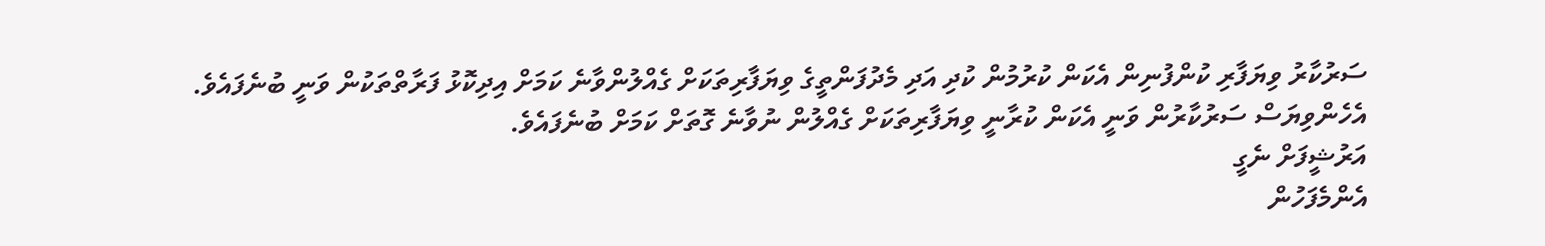ސަރުކާރު ވިޔަފާރި ކުންފުނިން އެކަން ކުރުމުން ކުދި އަދި މެދުފަންތީގެ ވިޔަފާރިތަކަށް ގެއްލުންވާނެ ކަމަށް އިދިކޮޅު ފަރާތްތަކުން ވަނީ ބުނެފައެވެ. އެހެންވިޔަސް ސަރުކާރުން ވަނީ އެކަން ކުރާނީ ވިޔަފާރިތަކަށް ގެއްލުން ނުވާނެ ގޮތަށް ކަމަށް ބުނެފައެވެ.
އަރުޝީފަށް ނެގީ
އެންމެފަހުން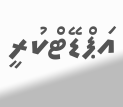އަޕްޑޭޓްކުރީ